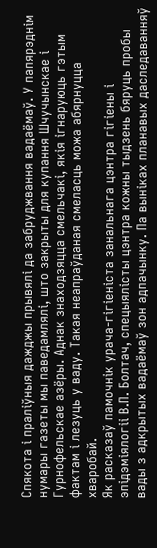Спякота і праліўныя дажджы прывялі да забруджвання вадаёмаў. У папярэднім нумары газеты мы паведамлялі, што закрыты для купання Шчучынскае і Гурнофельскае азёры. Аднак знаходзяцца смельчакі, якія ігнаруюць гэтым фактам і лезуць у ваду. Такая неапраўданая смеласць можа абярнуцца хваробай.
Як расказаў памочнік урача-гігіеніста занальнага цэнтра гігіены і эпідэміялогіі В.П. Болтач, спецыялісты цэнтра кожны тыдзень бяруць пробы вады з адкрытых вадаёмаў зон адпачынку. Па выніках планавых даследаванняў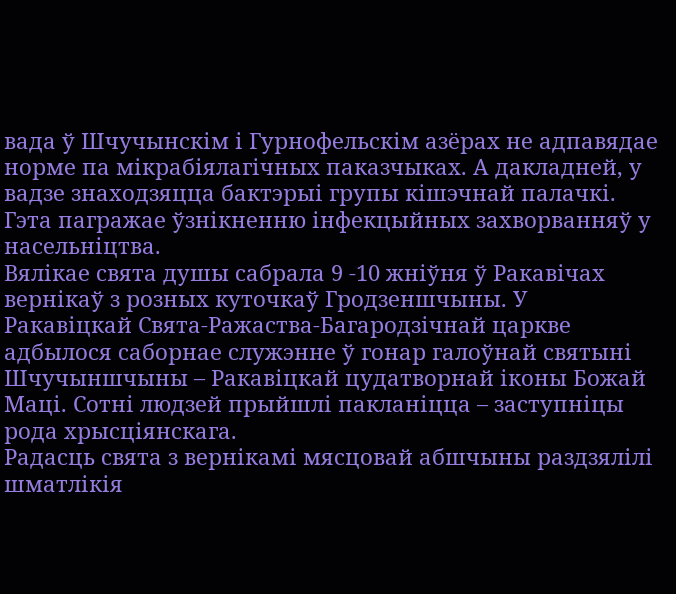вада ў Шчучынскім і Гурнофельскім азёрах не адпавядае норме па мікрабіялагічных паказчыках. А дакладней, у вадзе знаходзяцца бактэрыі групы кішэчнай палачкі. Гэта пагражае ўзнікненню інфекцыйных захворванняў у насельніцтва.
Вялікае свята душы сабрала 9 -10 жніўня ў Ракавічах вернікаў з розных куточкаў Гродзеншчыны. У Ракавіцкай Свята-Ражаства-Багародзічнай царкве адбылося саборнае служэнне ў гонар галоўнай святыні Шчучыншчыны – Ракавіцкай цудатворнай іконы Божай Маці. Сотні людзей прыйшлі пакланіцца – заступніцы рода хрысціянскага.
Радасць свята з вернікамі мясцовай абшчыны раздзялілі шматлікія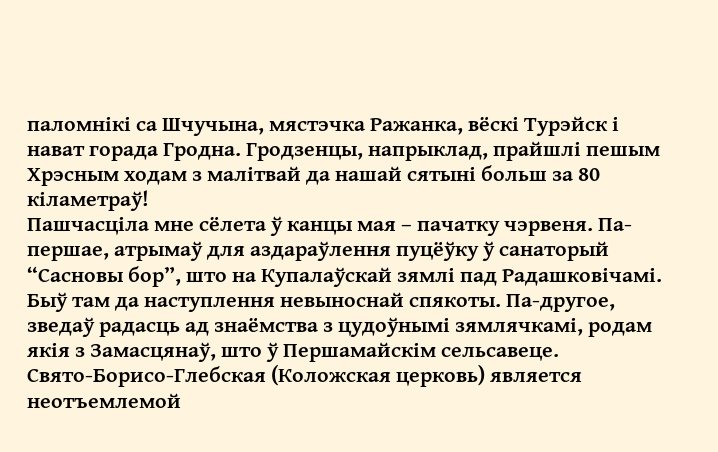паломнікі са Шчучына, мястэчка Ражанка, вёскі Турэйск і нават горада Гродна. Гродзенцы, напрыклад, прайшлі пешым Хрэсным ходам з малітвай да нашай сятыні больш за 80 кіламетраў!
Пашчасціла мне сёлета ў канцы мая – пачатку чэрвеня. Па-першае, атрымаў для аздараўлення пуцёўку ў санаторый “Сасновы бор”, што на Купалаўскай зямлі пад Радашковічамі. Быў там да наступлення невыноснай спякоты. Па-другое, зведаў радасць ад знаёмства з цудоўнымі зямлячкамі, родам якія з Замасцянаў, што ў Першамайскім сельсавеце.
Свято-Борисо-Глебская (Коложская церковь) является неотъемлемой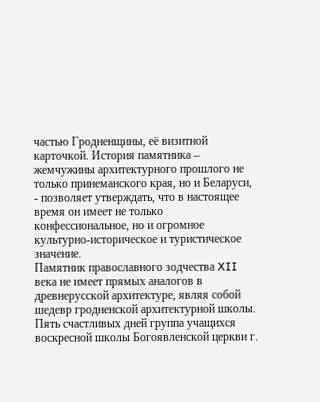частью Гродненщины, её визитной карточкой. История памятника – жемчужины архитектурного прошлого не только принеманского края, но и Беларуси, - позволяет утверждать, что в настоящее время он имеет не только конфессиональное, но и огромное культурно-историческое и туристическое значение.
Памятник православного зодчества XII века не имеет прямых аналогов в древнерусской архитектуре, являя собой шедевр гродненской архитектурной школы.
Пять счастливых дней группа учащихся воскресной школы Богоявленской церкви г.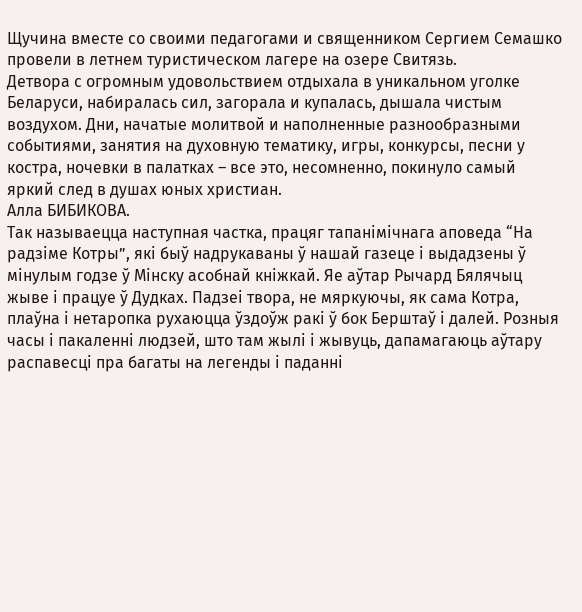Щучина вместе со своими педагогами и священником Сергием Семашко провели в летнем туристическом лагере на озере Свитязь.
Детвора с огромным удовольствием отдыхала в уникальном уголке Беларуси, набиралась сил, загорала и купалась, дышала чистым воздухом. Дни, начатые молитвой и наполненные разнообразными событиями, занятия на духовную тематику, игры, конкурсы, песни у костра, ночевки в палатках – все это, несомненно, покинуло самый яркий след в душах юных христиан.
Алла БИБИКОВА.
Так называецца наступная частка, працяг тапанімічнага аповеда “На радзіме Котры”, які быў надрукаваны ў нашай газеце і выдадзены ў мінулым годзе ў Мінску асобнай кніжкай. Яе аўтар Рычард Бялячыц жыве і працуе ў Дудках. Падзеі твора, не мяркуючы, як сама Котра, плаўна і нетаропка рухаюцца ўздоўж ракі ў бок Берштаў і далей. Розныя часы і пакаленні людзей, што там жылі і жывуць, дапамагаюць аўтару распавесці пра багаты на легенды і паданні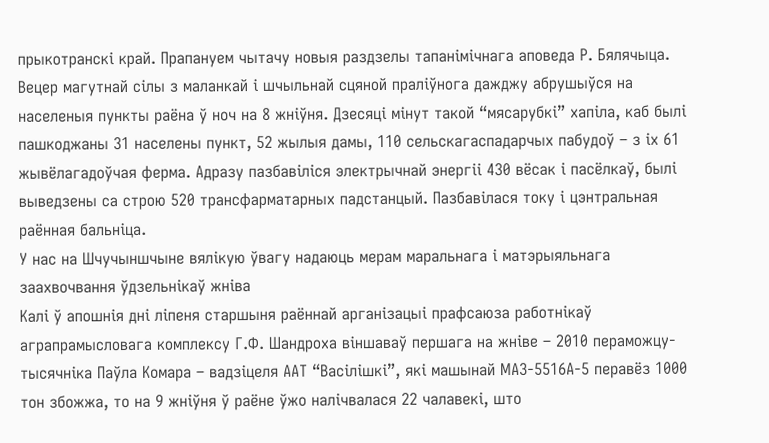прыкотранскі край. Прапануем чытачу новыя раздзелы тапанімічнага аповеда Р. Бялячыца.
Вецер магутнай сілы з маланкай і шчыльнай сцяной праліўнога дажджу абрушыўся на населеныя пункты раёна ў ноч на 8 жніўня. Дзесяці мінут такой “мясарубкі” хапіла, каб былі пашкоджаны 31 населены пункт, 52 жылыя дамы, 110 сельскагаспадарчых пабудоў – з іх 61 жывёлагадоўчая ферма. Адразу пазбавіліся электрычнай энергіі 430 вёсак і пасёлкаў, былі выведзены са строю 520 трансфарматарных падстанцый. Пазбавілася току і цэнтральная раённая бальніца.
У нас на Шчучыншчыне вялікую ўвагу надаюць мерам маральнага і матэрыяльнага заахвочвання ўдзельнікаў жніва
Калі ў апошнія дні ліпеня старшыня раённай арганізацыі прафсаюза работнікаў аграпрамысловага комплексу Г.Ф. Шандроха віншаваў першага на жніве – 2010 пераможцу-тысячніка Паўла Комара – вадзіцеля ААТ “Васілішкі”, які машынай МАЗ-5516А-5 перавёз 1000 тон збожжа, то на 9 жніўня ў раёне ўжо налічвалася 22 чалавекі, што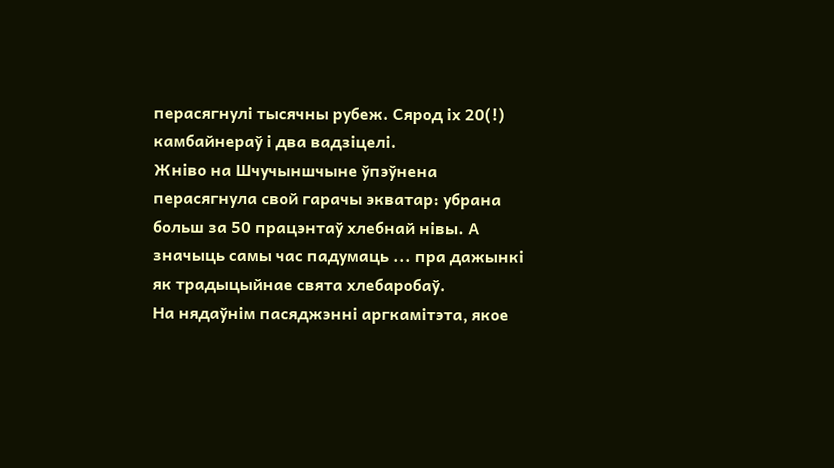перасягнулі тысячны рубеж. Сярод іх 20(!) камбайнераў і два вадзіцелі.
Жніво на Шчучыншчыне ўпэўнена перасягнула свой гарачы экватар: убрана больш за 50 працэнтаў хлебнай нівы. А значыць самы час падумаць ... пра дажынкі як традыцыйнае свята хлебаробаў.
На нядаўнім пасяджэнні аргкамітэта, якое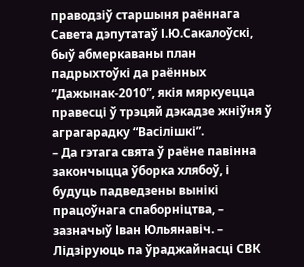праводзіў старшыня раённага Савета дэпутатаў І.Ю.Сакалоўскі, быў абмеркаваны план падрыхтоўкі да раённых “Дажынак-2010”, якія мяркуецца правесці ў трэцяй дэкадзе жніўня ў аграгарадку “Васілішкі”.
– Да гэтага свята ў раёне павінна закончыцца ўборка хлябоў, і будуць падведзены вынікі працоўнага спаборніцтва, – зазначыў Іван Юльянавіч. – Лідзіруюць па ўраджайнасці СВК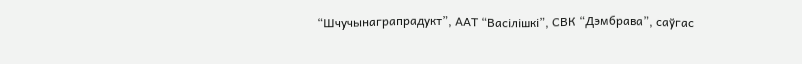“Шчучынаграпрадукт”, ААТ “Васілішкі”, СВК “Дэмбрава”, саўгас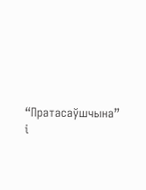“Пратасаўшчына” і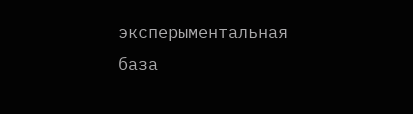эксперыментальная база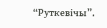“Руткевічы”.